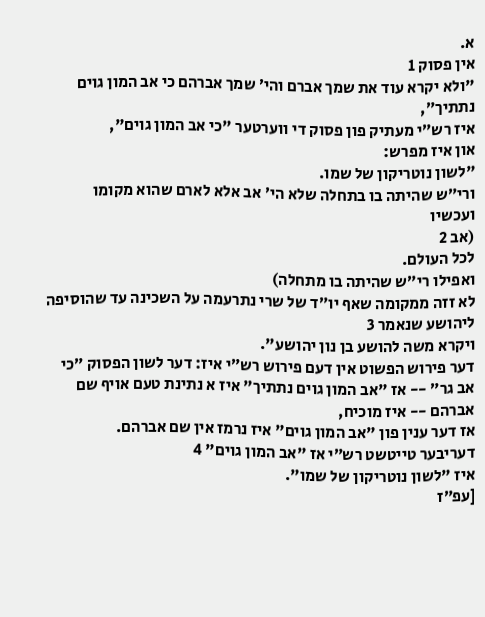א.
אין פסוק 1
"ולא יקרא עוד את שמך אברם והי׳ שמך אברהם כי אב המון גוים נתתיך״,
איז רש״י מעתיק פון פסוק די ווערטער "כי אב המון גוים",
און איז מפרש:
"לשון נוטריקון של שמו.
ורי״ש שהיתה בו בתחלה שלא הי׳ אב אלא לארם שהוא מקומו ועכשיו
(אב 2
לכל העולם.
ואפילו רי״ש שהיתה בו מתחלה)
לא זזה ממקומה שאף יו״ד של שרי נתרעמה על השכינה עד שהוסיפה ליהושע שנאמר 3
ויקרא משה להושע בן נון יהושע".
דער פירוש הפשוט אין דעם פירוש רש״י איז: דער לשון הפסוק ״כי אב גר״ -- אז "אב המון גוים נתתיך" איז א נתינת טעם אויף שם אברהם -- איז מוכיח,
אז דער ענין פון "אב המון גוים" איז נרמז אין שם אברהם.
דעריבער טייטשט רש״י אז "אב המון גוים" 4
איז "לשון נוטריקון של שמו".
[עפ״ז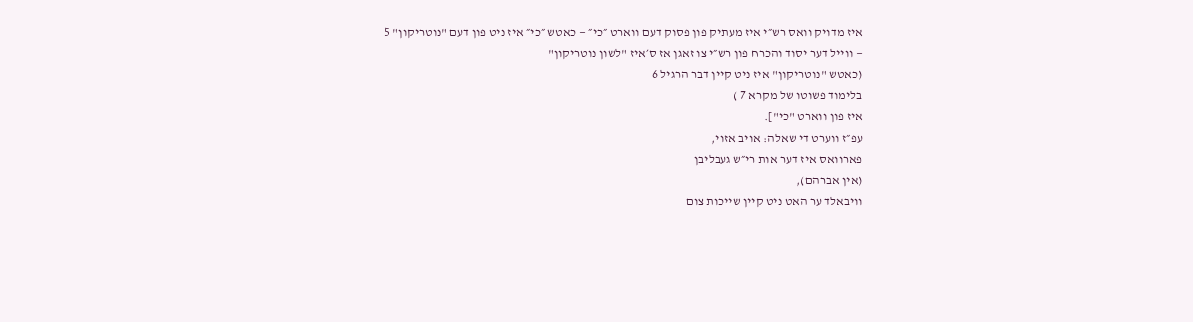איז מדויק וואס רש״י איז מעתיק פון פסוק דעם ווארט ״כי״ — כאטש ״כי״ איז ניט פון דעם "נוטריקון" 5
— ווייל דער יסוד והכרח פון רש״י צו זאגן אז ס׳איז "לשון נוטריקון"
(כאטש "נוטריקון" איז ניט קיין דבר הרגיל 6
בלימוד פשוטו של מקרא 7 )
איז פון ווארט "כי"].
עפ״ז ווערט די שאלה: אויב אזוי,
פארוואס איז דער אות רי״ש געבליבן
(אין אברהם),
וויבאלד ער האט ניט קיין שייכות צום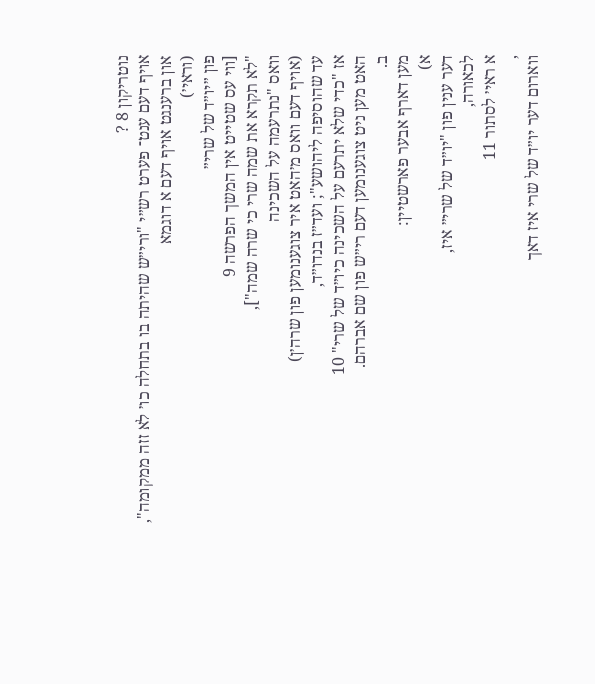נוטריקון 8 ?
אויף דעם ענט־ פערט רש״י "ורי״ש שהיתה בו בתחלה כו׳ לא זזה ממקומה",
און ברענגט אויף דעם א דוגמא
(וראי׳)
פון ״יו״ד של שרי״
[ווי עס שטייט אין המשך הפרשה 9
"לא תקרא את שמה שרי כי שרה שמה"],
וואס "נתרעמה על השכינה
(אויף דעם וואס מ׳האט איר צוגענומען פון שרה׳ן)
עד שהוסיפה ליהושע"; ועד״ז בנדו״ד,
אז "כדי שלא יתרעם על השכינה כיו״ד של שרי" 10
האט מען ניט צוגענומען דעם רי״ש פון שם אברהם.
ב.
מען דארף אבער פארשטיין:
א)
דער ענין פון "יו״ד של שרי״ איז,
לכאורה,
א ראי׳ לסתור 11
,
ווארום דער יו״ד של שרי איז דאך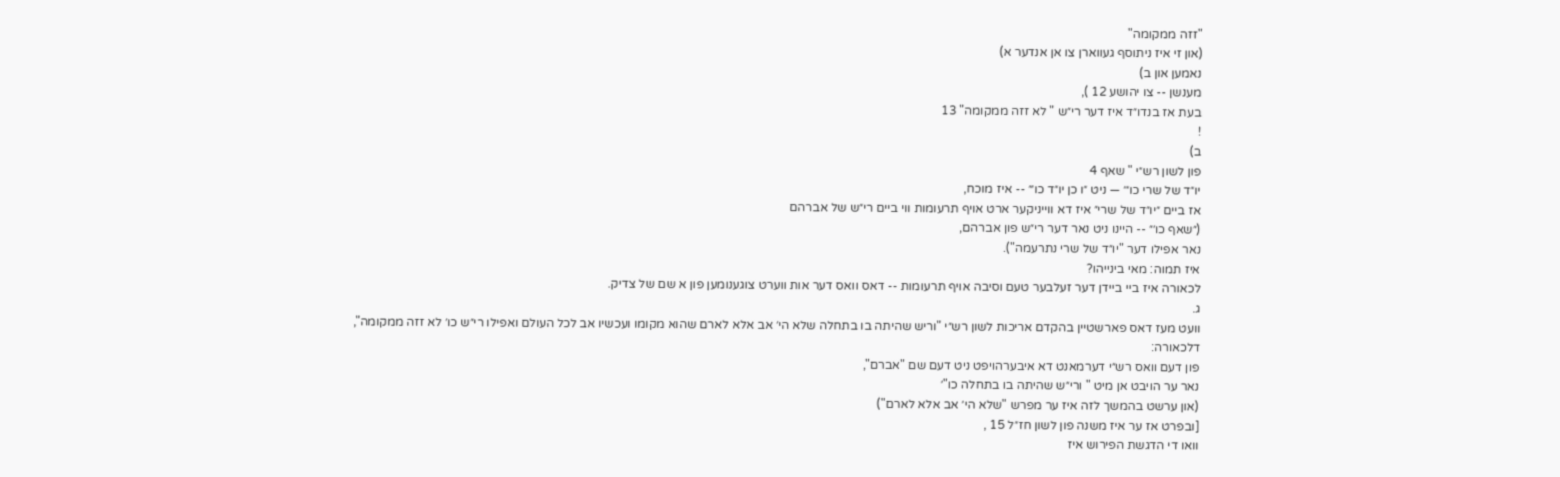"זזה ממקומה"
(און זי איז ניתוסף געווארן צו אן אנדער א)
נאמען און ב)
מענשן -- צו יהושע 12 ),
בעת אז בנדו״ד איז דער רי״ש " לא זזה ממקומה" 13
!
ב)
פון לשון רש״י " שאף 4
יו״ד של שרי כו״׳ — ניט ״ו כן יו״ד כו׳״ -- איז מוכח,
אז ביים ״יו״ד של שרי״ איז דא ווייניקער ארט אויף תרעומות ווי ביים רי״ש של אברהם
(״שאף כו׳״ -- היינו ניט נאר דער רי״ש פון אברהם,
נאר אפילו דער "יו״ד של שרי נתרעמה").
איז תמוה: מאי בינייהו?
לכאורה איז ביי ביידן דער זעלבער טעם וסיבה אויף תרעומות -- דאס וואס דער אות ווערט צוגענומען פון א שם של צדיק.
ג.
וועט מעז דאס פארשטיין בהקדם אריכות לשון רש״י "וריש שהיתה בו בתחלה שלא הי׳ אב אלא לארם שהוא מקומו ועכשיו אב לכל העולם ואפילו רי״ש כו׳ לא זזה ממקומה",
דלכאורה:
פון דעם וואס רש״י דערמאנט דא איבערהויפט ניט דעם שם "אברם",
נאר ער הויבט אן מיט " ורי״ש שהיתה בו בתחלה כו"׳
(און ערשט בהמשך לזה איז ער מפרש "שלא הי׳ אב אלא לארם")
[ובפרט אז ער איז משנה פון לשון חז״ל 15 ,
וואו די הדגשת הפירוש איז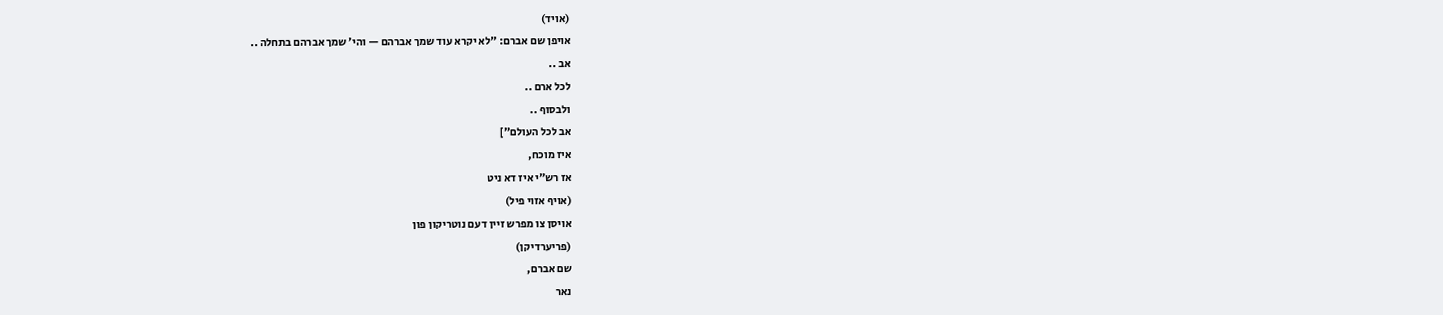(אויד)
אויפן שם אברם: "לא יקרא עוד שמך אברהם — והי׳ שמך אברהם בתחלה ..
אב ..
לכל ארם ..
ולבסוף ..
אב לכל העולם"]
איז מוכח,
אז רש״י איז דא ניט
(אויף אזוי פיל)
אויסן צו מפרש זיין דעם נוטריקון פון
(פריערדיקן)
שם אברם,
נאר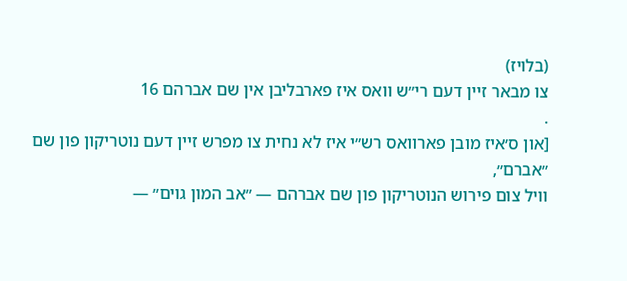(בלויז)
צו מבאר זיין דעם רי״ש וואס איז פארבליבן אין שם אברהם 16
.
[און ס׳איז מובן פארוואס רש״י איז לא נחית צו מפרש זיין דעם נוטריקון פון שם ״אברם״,
וויל צום פירוש הנוטריקון פון שם אברהם — ״אב המון גוים״ —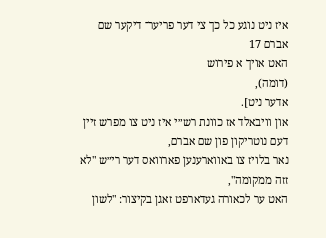איז ניט נוגע כל כך צי דער פריער־ דיקער שם אברם 17
האט אויך א פירוש
(דומה),
אדער ניט].
און וויבאלד אז כוונת רש״י איז ניט צו מפרש זיין דעם נוטריקון פון שם אברם,
נאר בלויז צו באווארענען פארוואס דער רי״ש "לא זזה ממקומה",
האט ער לכאורה געדארפט זאגן בקיצור: "לשון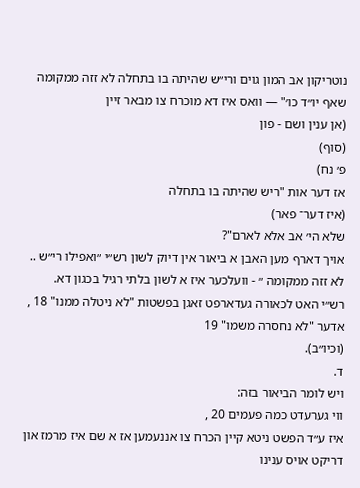נוטריקון אב המון גוים ורי״ש שהיתה בו בתחלה לא זזה ממקומה שאף יו״ד כו׳" — וואס איז דא מוכרח צו מבאר זיין
(אן ענין ושם - פון
(סוף)
פ׳ נח)
אז דער אות "ריש שהיתה בו בתחלה
(איז דער־ פאר)
שלא הי׳ אב אלא לארם"?
אויך דארף מען האבן א ביאור אין דיוק לשון רש״י ״ואפילו רי״ש ..
לא זזה ממקומה ״ - וועלכער איז א לשון בלתי רגיל בכגון דא.
רש״י האט לכאורה געדארפט זאגן בפשטות "לא ניטלה ממנו" 18 ,
אדער "לא נחסרה משמו" 19
(וכיו״ב).
ד.
ויש לומר הביאור בזה:
ווי גערעדט כמה פעמים 20 ,
איז ע״ד הפשט ניטא קיין הכרח צו אננעמען אז א שם איז מרמז און דריקט אויס ענינו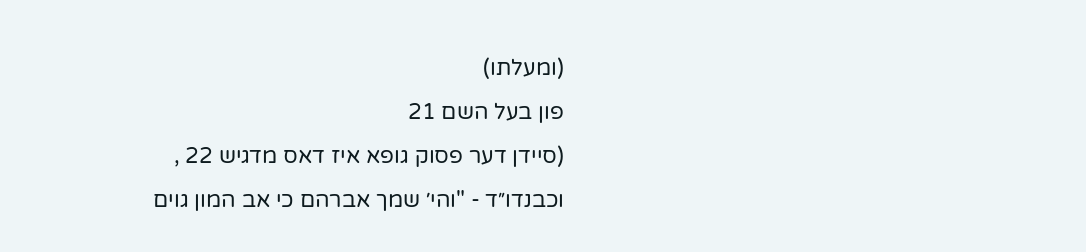(ומעלתו)
פון בעל השם 21
(סיידן דער פסוק גופא איז דאס מדגיש 22 ,
וכבנדו״ד - "והי׳ שמך אברהם כי אב המון גוים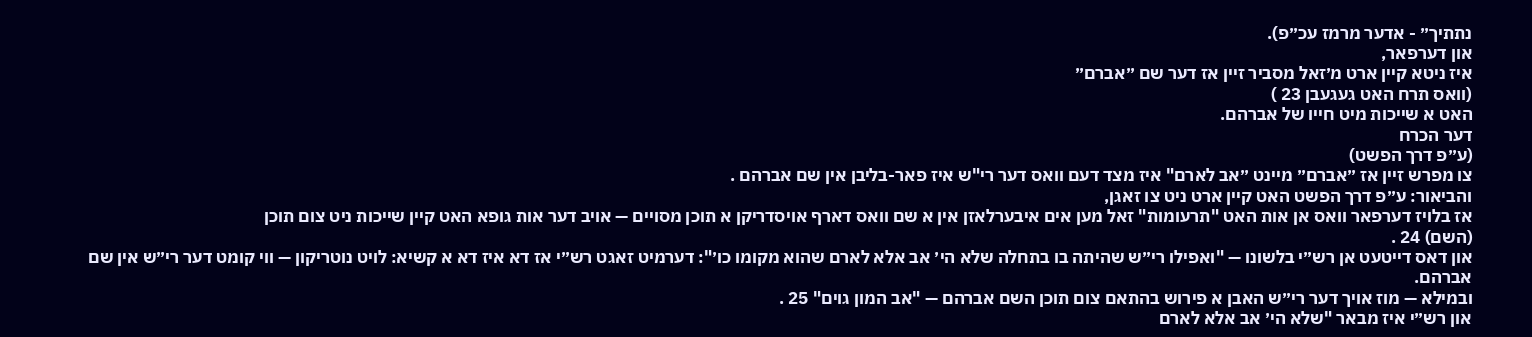נתתיך״ - אדער מרמז עכ״פ).
און דערפאר,
איז ניטא קיין ארט מ׳זאל מסביר זיין אז דער שם ״אברם״
(וואס תרח האט געגעבן 23 )
האט א שייכות מיט חייו של אברהם.
דער הכרח
(ע״פ דרך הפשט)
צו מפרש זיין אז ״אברם״ מיינט ״אב לארם" איז מצד דעם וואס דער רי"ש איז פאר-בליבן אין שם אברהם .
והביאור: ע״פ דרך הפשט האט קיין ארט ניט צו זאגן,
אז בלויז דערפאר וואס אן אות האט "תרעומות" זאל מען אים איבערלאזן אין א שם וואס דארף אויסדריקן א תוכן מסויים — אויב דער אות גופא האט קיין שייכות ניט צום תוכן
(השם) 24 .
און דאס דייטעט אן רש״י בלשונו — "ואפילו רי״ש שהיתה בו בתחלה שלא הי׳ אב אלא לארם שהוא מקומו כו׳": דערמיט זאגט רש״י אז דא איז דא א קשיא: לויט נוטריקון — ווי קומט דער רי״ש אין שם אברהם.
ובמילא — מוז אויך דער רי״ש האבן א פירוש בהתאם צום תוכן השם אברהם — "אב המון גוים" 25 .
און רש״י איז מבאר "שלא הי׳ אב אלא לארם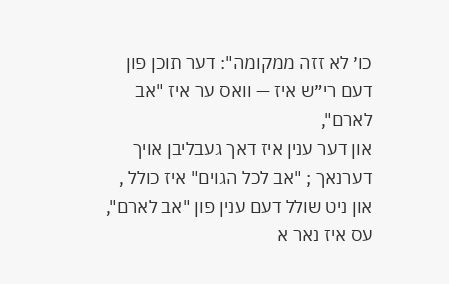כו׳ לא זזה ממקומה": דער תוכן פון דעם רי״ש איז — וואס ער איז "אב לארם",
און דער ענין איז דאך געבליבן אויך דערנאך ; "אב לכל הגוים" איז כולל ,
און ניט שולל דעם ענין פון "אב לארם",
עס איז נאר א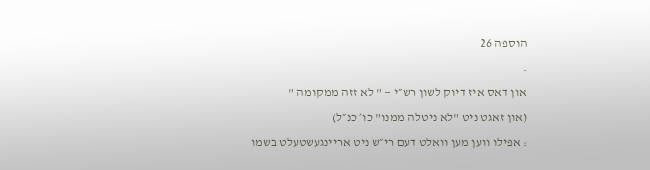הוספה 26
.
און דאס איז דיוק לשון רש״י — " לא זזה ממקומה "
(און זאגט ניט "לא ניטלה ממנו" כו׳ כנ״ל)
: אפילו ווען מען וואלט דעם רי״ש ניט אריינגעשטעלט בשמו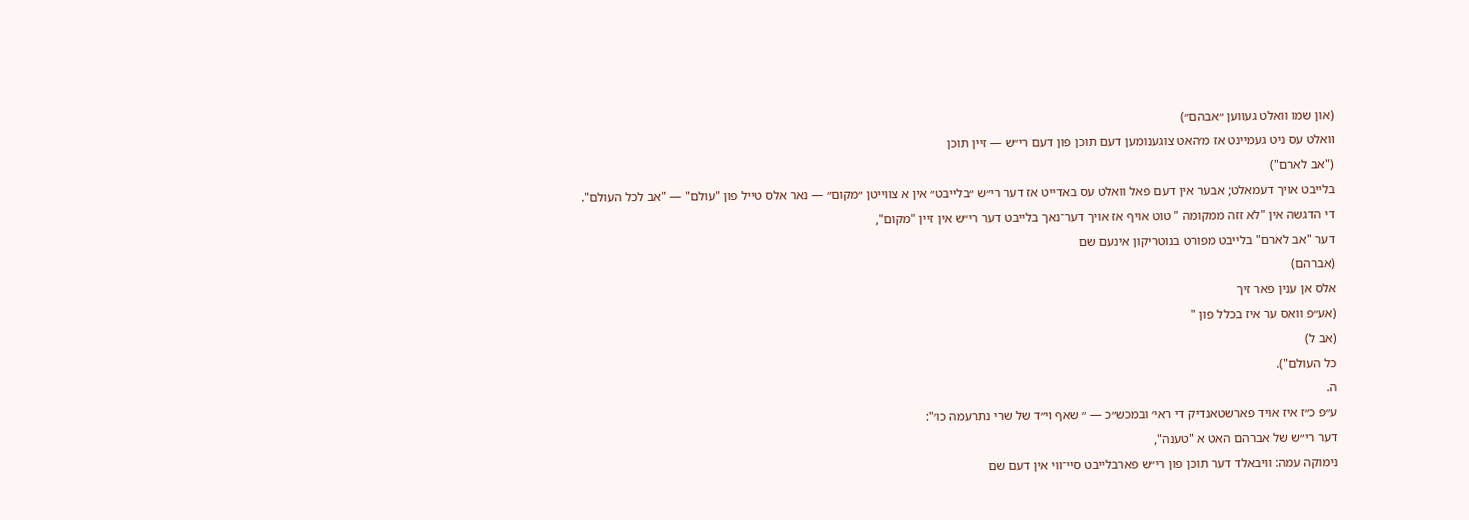(און שמו וואלט געווען ״אבהם״)
װאלט עס ניט געמיינט אז מ׳האט צוגענומען דעם תוכן פון דעם רי״ש — זיין תוכן
("אב לארם")
בלייבט אויך דעמאלט; אבער אין דעם פאל וואלט עס באדייט אז דער רי״ש ״בלײבט״ אין א צווייטן ״מקום״ — נאר אלס טייל פון "עולם" — "אב לכל העולם".
די הדגשה אין "לא זזה ממקומה " טוט אויף אז אויך דער־נאך בלייבט דער רי״ש אין זיין "מקום",
דער "אב לארם" בלייבט מפורט בנוטריקון אינעם שם
(אברהם)
אלס אן ענין פאר זיך
(אע״פ וואס ער איז בכלל פון "
(אב ל)
כל העולם").
ה.
ע״פ כ״ז איז אויד פארשטאנדיק די ראי׳ ובמכש״כ — ״ שאף ױ״ד של שרי נתרעמה כו׳":
דער רי״ש של אברהם האט א "טענה",
נימוקה עמה: וויבאלד דער תוכן פון רי״ש פארבלייבט סײ־װי אין דעם שם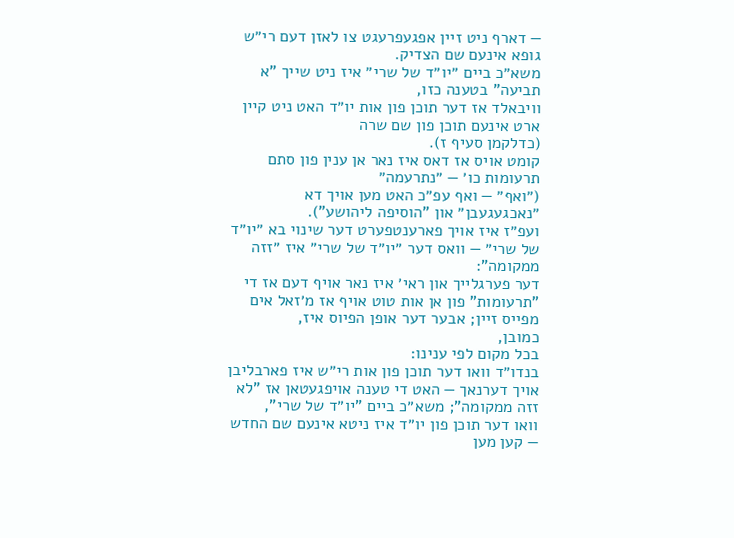— דארף ניט זיין אפגעפרעגט צו לאזן דעם רי״ש גופא אינעם שם הצדיק.
משא״כ ביים ״יו״ד של שרי״ איז ניט שייך "א תביעה" בטענה כזו,
וויבאלד אז דער תוכן פון אות יו״ד האט ניט קיין ארט אינעם תוכן פון שם שרה
(כדלקמן סעיף ז).
קומט אויס אז דאס איז נאר אן ענין פון סתם תרעומות כו׳ — ״נתרעמה״
(״ואף״ — ואף עפ״כ האט מען אויך דא ״נאכגעגעבן״ און "הוסיפה ליהושע").
ועפ״ז איז אויך פארענטפערט דער שינוי בא ״יו״ד של שרי״ — וואס דער ״יו״ד של שרי״ איז ״זזה ממקומה":
דער פערגלייך און ראי׳ איז נאר אויף דעם אז די "תרעומות" פון אן אות טוט אויף אז מ׳זאל אים מפייס זיין; אבער דער אופן הפיוס איז,
כמובן,
בכל מקום לפי ענינו:
בנדו״ד וואו דער תוכן פון אות רי״ש איז פארבליבן אויך דערנאך — האט די טענה אויפגעטאן אז "לא זזה ממקומה"; משא״כ ביים "יו״ד של שרי",
וואו דער תוכן פון יו״ד איז ניטא אינעם שם החדש — קען מען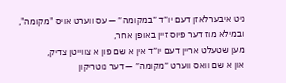ניט איבערלאזן דעם יו״ד ״במקומה״ — עס ווערט אויס "מקומה",
ובמילא מוז דער פיוס זיין באופן אחר,
מען שטעלט אריין דעם יו״ד אין א שם פון א צווייטן צדיק,
און א שם וואס ווערט ״מקומה״ — דער נוטריקון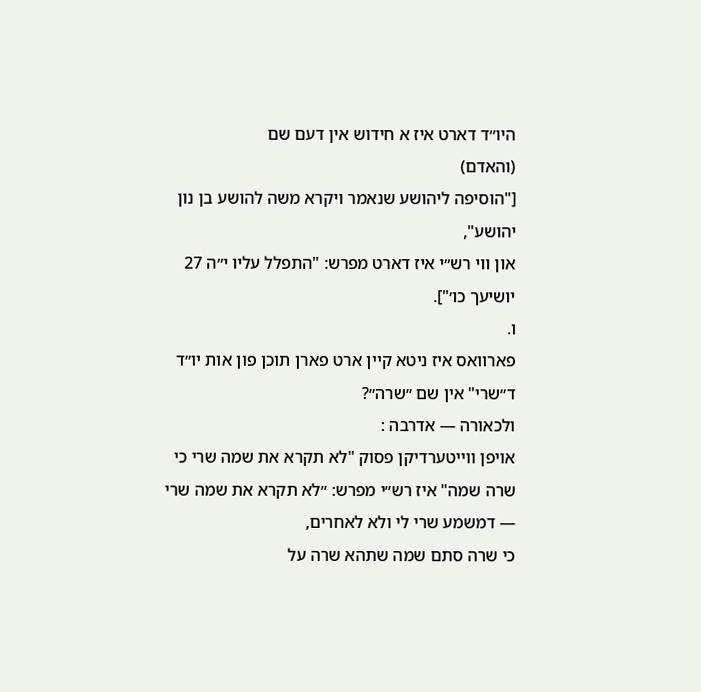היו״ד דארט איז א חידוש אין דעם שם
(והאדם)
["הוסיפה ליהושע שנאמר ויקרא משה להושע בן נון יהושע",
און ווי רש״י איז דארט מפרש: "התפלל עליו י״ה 27
יושיעך כו׳"].
ו.
פארוואס איז ניטא קיין ארט פארן תוכן פון אות יו״ד ד״שרי" אין שם ״שרה״?
ולכאורה — אדרבה :
אויפן ווייטערדיקן פסוק "לא תקרא את שמה שרי כי שרה שמה" איז רש״י מפרש: ״לא תקרא את שמה שרי — דמשמע שרי לי ולא לאחרים,
כי שרה סתם שמה שתהא שרה על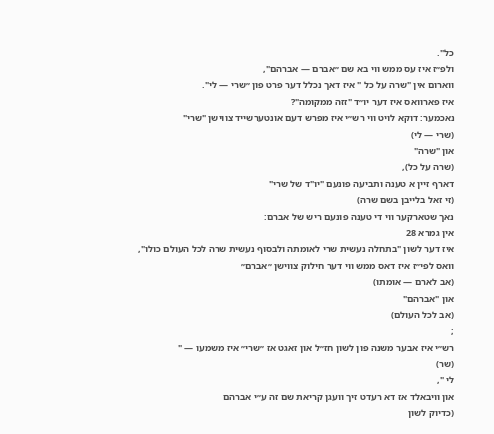כל".
ולפ״ז איז עס ממש ווי בא שם ״אברם — אברהם",
ווארום אין "שרה על כל " איז דאך נכלל דער פרט פון ״שרי — לי".
איז פארוואס איז דער יו״ד "זזה ממקומה"?
נאכמער: דוקא לויט ווי רש״י איז מפרש דעם אונטערשייד צווישן "שרי"
(שרי — לי)
און "שרה"
(שרה על כל),
דארף זיין א טענה ותביעה פונעם "יו"ד של שרי"
(זי זאל בלייבן בשם שרה)
נאך שטארקער ווי די טענה פונעם ריש של אברם:
אין גמרא 28
איז דער לשון "בתחלה נעשית שרי לאומתה ולבסוף נעשית שרה לכל העולם כולו",
וואס לפי״ז איז דאס ממש ווי דער חילוק צווישן ״אברם״
(אב לארם — אומתו)
און "אברהם"
(אב לכל העולם)
;
רש״י איז אבער משנה פון לשון חז״ל און זאגט אז ״שרי״ איז משמעו — "
(שר)
לי ",
און וויבאלד אז דא רעדט זיך וועגן קריאת שם זה ע״י אברהם
(כדיוק לשון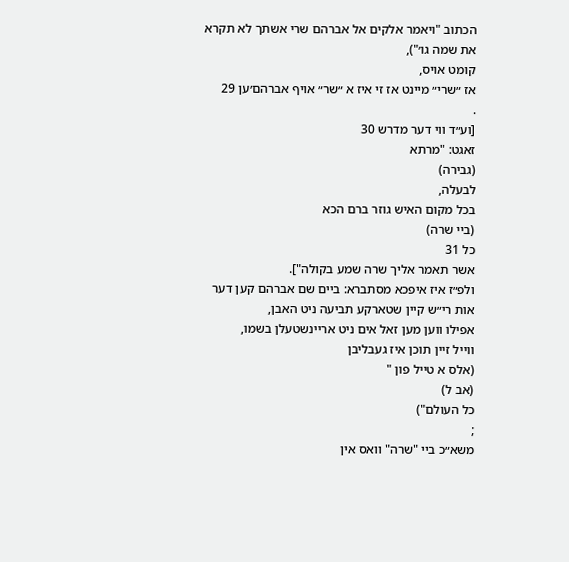הכתוב "ויאמר אלקים אל אברהם שרי אשתך לא תקרא את שמה גו׳"),
קומט אויס,
אז ״שרי״ מיינט אז זי איז א ״שר״ אויף אברהם׳ען 29
.
[וע״ד ווי דער מדרש 30
זאגט: "מרתא
(גבירה)
לבעלה,
בכל מקום האיש גוזר ברם הכא
(ביי שרה)
כל 31
אשר תאמר אליך שרה שמע בקולה"].
ולפ״ז איז איפכא מסתברא: ביים שם אברהם קען דער אות רי״ש קיין שטארקע תביעה ניט האבן,
אפילו ווען מען זאל אים ניט אריינשטעלן בשמו,
ווייל זיין תוכן איז געבליבן
(אלס א טייל פון "
(אב ל)
כל העולם")
;
משא״כ ביי "שרה" וואס אין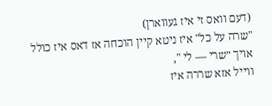(דעם וואס זי איז געווארן)
"שרה על כל" איז ניטא קיין הוכחה אז דאס איז כולל אויך ״שרי — לי ",
ווייל אזא שררה איז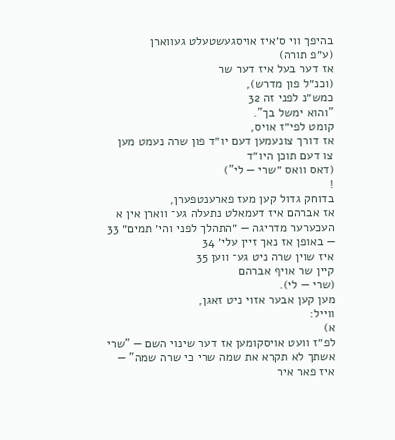בהיפך ווי ס׳איז אויסגעשטעלט געווארן
(ע״פ תורה)
אז דער בעל איז דער שר
(וכנ״ל פון מדרש),
כמש״נ לפני זה 32
"והוא ימשל בך".
קומט לפי״ז אויס,
אז דורך צונעמען דעם יו״ד פון שרה נעמט מען צו דעם תוכן היו״ד
(דאס וואס ״שרי — לי")
!
בדוחק גדול קען מעז פארענטפערן,
אז אברהם איז דעמאלט נתעלה גע־ ווארן אין א העכערער מדריגה — ״התהלך לפני והי׳ תמים״ 33
— באופן אז נאך זיין עלי׳ 34
איז שוין שרה ניט גע־ ווען 35
קיין שר אויף אברהם
(שרי — לי).
מען קען אבער אזוי ניט זאגן,
ווייל:
א)
לפ״ז וועט אויסקומען אז דער שינוי השם — "שרי אשתך לא תקרא את שמה שרי כי שרה שמה" — איז פאר איר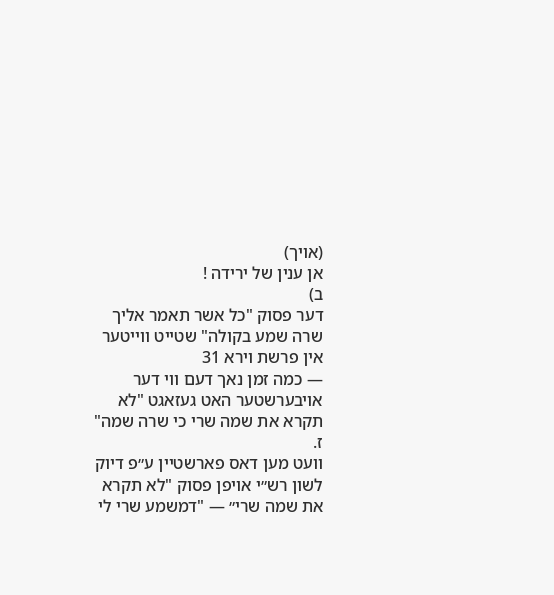(אויך)
אן ענין של ירידה !
ב)
דער פסוק "כל אשר תאמר אליך שרה שמע בקולה" שטייט ווייטער אין פרשת וירא 31
— כמה זמן נאך דעם ווי דער אויבערשטער האט געזאגט "לא תקרא את שמה שרי כי שרה שמה"
ז.
וועט מען דאס פארשטיין ע״פ דיוק לשון רש״י אויפן פסוק "לא תקרא את שמה שרי״ — "דמשמע שרי לי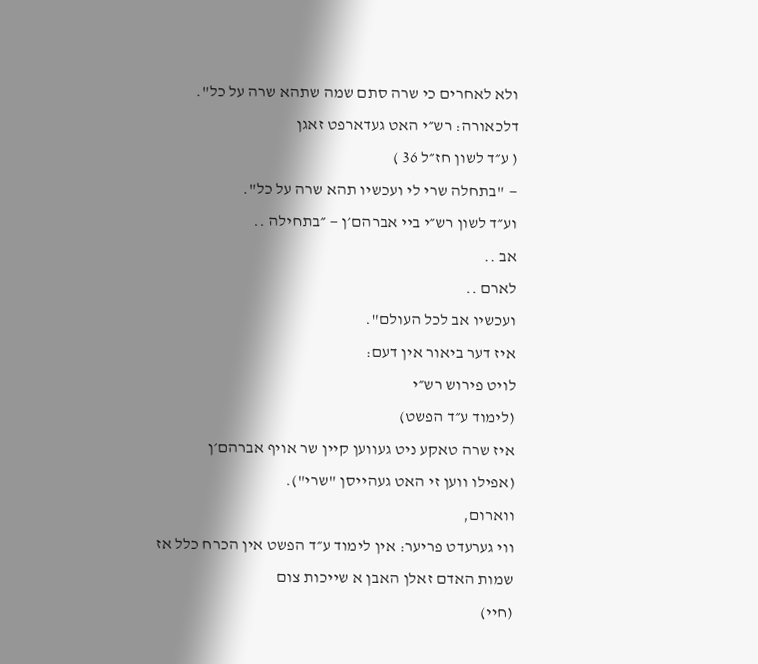ולא לאחרים כי שרה סתם שמה שתהא שרה על כל".
דלכאורה: רש״י האט געדארפט זאגן
( ע״ד לשון חז״ל 36 )
— "בתחלה שרי לי ועכשיו תהא שרה על כל".
וע״ד לשון רש״י ביי אברהם׳ן — ״בתחילה ..
אב ..
לארם ..
ועכשיו אב לכל העולם".
איז דער ביאור אין דעם:
לויט פירוש רש״י
(לימוד ע״ד הפשט)
איז שרה טאקע ניט געווען קיין שר אויף אברהם׳ן
(אפילו ווען זי האט געהייסן "שרי").
ווארום,
ווי גערעדט פריער: אין לימוד ע״ד הפשט אין הכרח כלל אז שמות האדם זאלן האבן א שייכות צום
(חײ)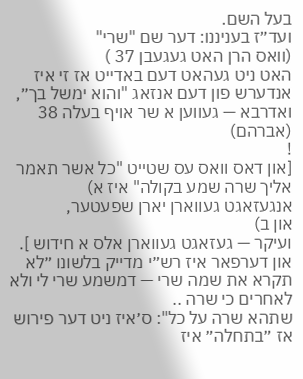בעל השם.
ועד״ז בעניננו: דער שם "שרי"
(וואס הרן האט געגעבן 37 )
האט ניט געהאט דעם באדייט אז זי איז אנדערש פון דעם אנזאג "והוא ימשל בך״,
ואדרבא — געווען א שר אויף בעלה 38
(אברהם)
!
[און דאס וואס עס שטייט "כל אשר תאמר אליך שרה שמע בקולה" איז א)
אנגעזאגט געווארן יארן שפעטער,
און ב)
ועיקר — געזאגט געווארן אלס א חידוש ].
און דערפאר איז רש״י מדייק בלשונו ״לא תקרא את שמה שרי — דמשמע שרי לי ולא לאחרים כי שרה ..
שתהא שרה על כל": ס׳איז ניט דער פירוש אז ״בתחלה״ איז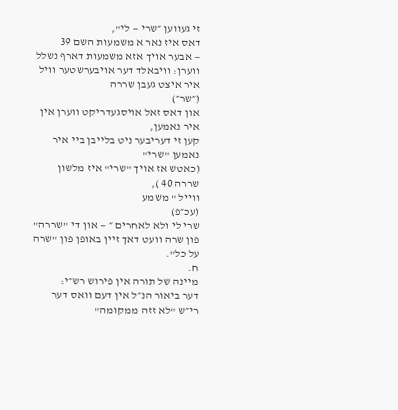זי געווען ״שרי — לי",
דאס איז נאר א משמעות השם 39
— אבער אויך אזא משמעות דארף נשלל ווערן: וויבאלד דער אויבערשטער וויל איר איצט געבן שררה
(״שר״)
און דאס זאל אויסגעדריקט ווערן אין איר נאמען,
קען זי דעריבער ניט בלייבן ביי איר נאמען "שרי"
(כאטש אז אויך "שרי" איז מלשון שררה 40 ),
ווייל " משמע
(עכ״פ)
שרי לי ולא לאחרים ״ — און די "שררה" פון שרה וועט דאך זיין באופן פון "שרה על כל".
ח.
מיינה של תורה אין פירוש רש״י:
דער ביאור הנ״ל אין דעם וואס דער רי״ש "לא זזה ממקומה"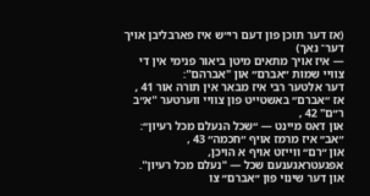(אז דער תוכן פון דעם רי״ש איז פארבליבן אויך דער־ נאך)
— איז אויך מתאים מיטן ביאור פנימי אין די צוויי שמות ״אברם״ און "אברהם":
דער אלטער רבי איז מבאר אין תורה אור 41 ,
אז ״אברם״ באשטײט פון צוויי ווערטער "א״ב ר״ם" 42 ,
און דאס מיינט — ״שכל הנעלם מכל רעיון״: ״אב״ איז מרמז אויף ״חכמה״ 43 ,
און ״רם״ װײזט אויף א הויכן,
אפגעטראגענעם שכל — "נעלם מכל רעיון".
און דער שינוי פון ״אברם״ צו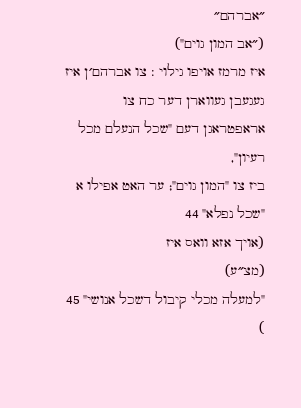״אברהם״
(״אב המון גוים")
איז מרמז אויפו גילוי : צו אברהם׳ן איז געגעבן געווארן דער כח צו אראפטראגן דעם "שכל הנעלם מכל רעיון",
ביז צו "המון גוים"; ער האט אפילו א "שכל נפלא" 44
(אויך אזא וואס איז
(מצ״ע)
"למעלה מכלי קיבול דשכל אנושי" 45 )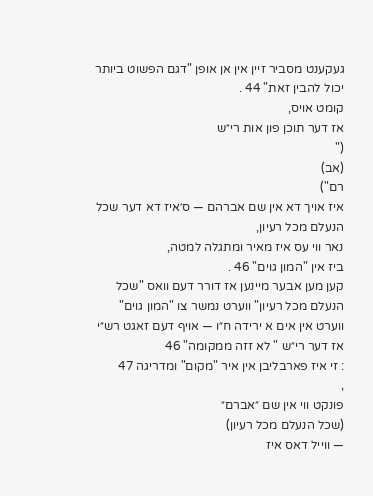געקענט מסביר זיין אין אן אופן "דגם הפשוט ביותר יכול להבין זאת" 44 .
קומט אויס,
אז דער תוכן פון אות רי״ש
("
(אב)
רם")
איז אויך דא אין שם אברהם — ס׳איז דא דער שכל הנעלם מכל רעיון,
נאר ווי עס איז מאיר ומתגלה למטה,
ביז אין "המון גוים" 46 .
קען מען אבער מיינען אז דורר דעם וואס "שכל הנעלם מכל רעיון" ווערט נמשר צו "המון גוים" ווערט אין אים א ירידה ח״ו — אויף דעם זאגט רש״י אז דער רי״ש " לא זזה ממקומה" 46
: זי איז פארבליבן אין איר "מקום" ומדריגה 47
,
פונקט ווי אין שם ״אברם״
(שכל הנעלם מכל רעיון)
— ווייל דאס איז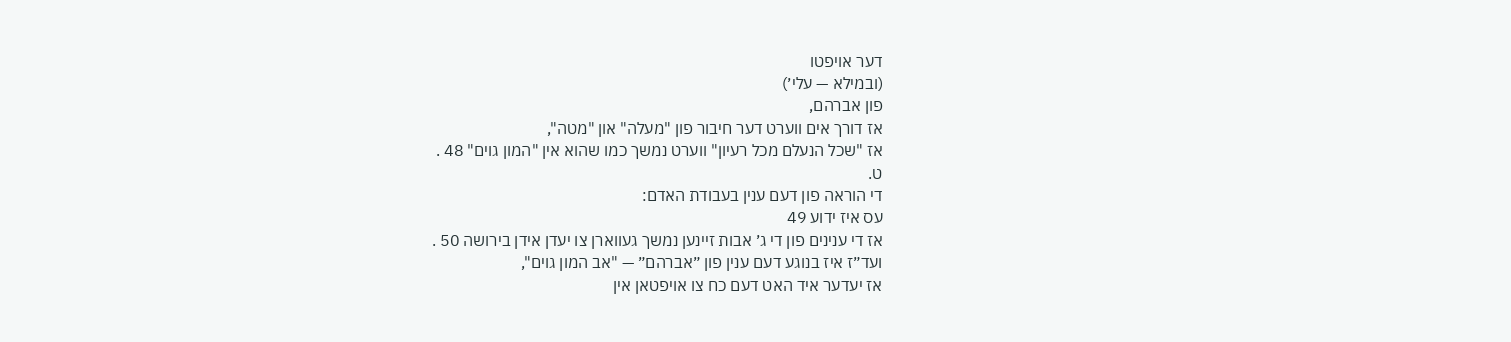דער אויפטו
(ובמילא — עלי׳)
פון אברהם,
אז דורך אים ווערט דער חיבור פון "מעלה" און "מטה",
אז "שכל הנעלם מכל רעיון" ווערט נמשך כמו שהוא אין "המון גוים" 48 .
ט.
די הוראה פון דעם ענין בעבודת האדם:
עס איז ידוע 49
אז די ענינים פון די ג׳ אבות זיינען נמשך געווארן צו יעדן אידן בירושה 50 .
ועד״ז איז בנוגע דעם ענין פון ״אברהם״ — "אב המון גוים",
אז יעדער איד האט דעם כח צו אויפטאן אין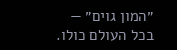״המון גוים״ — בכל העולם כולו.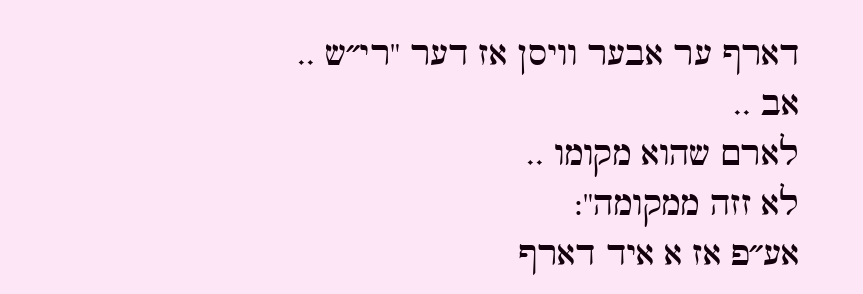דארף ער אבער וויסן אז דער "רי״ש ..
אב ..
לארם שהוא מקומו ..
לא זזה ממקומה":
אע״פ אז א איד דארף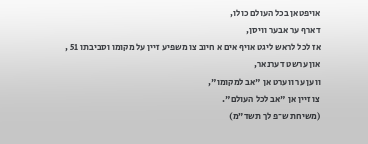אויפטאן בכל העולם כולו,
דארף ער אבער וויסן,
אז לכל לראש ליגט אויף אים א חיוב צו משפיע זיין על מקומו וסביבתו 51 ,
און ערשט דערנאר,
ווען ער ווערט אן "אב למקומו",
צו זיין אן "אב לכל העולם".
(משיחת ש־פ לך תשד״מ)